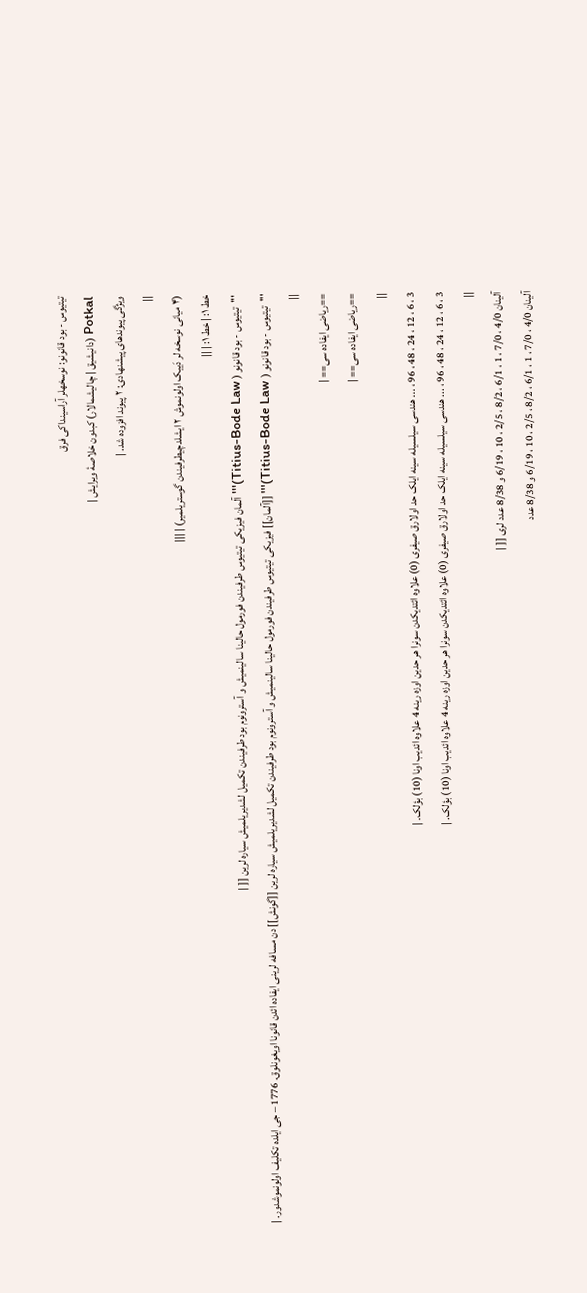تیتیوس - بود قانونو: نوسخهلر آراسینداکی فرق
Potkal (دانیشیق | چالیشمالار) کبدون خلاصۀ ویرایش |
ویژگی پیوندهای پیشنهادی: ۲ پیوند افزوده شد. |
||
(۴ میانی نوسخه لر دَییک اولونموش ۲ ایشلدچیطرفیندن گوستریلمیر) | |||
خط ۱: | خط ۱: | ||
'''تیتیوس - بود قانونو ( Titius-Bode Law)''' آلمان فیزیکی تیتیوس طرفیندن فورمول حالینا سالینمیش و آسترونوم بود طرفیندن تکمیل لشدیریلمیش سیاره لرین [[ |
'''تیتیوس - بود قانونو ( Titius-Bode Law)''' [[آلمان]] فیزیکی تیتیوس طرفیندن فورمول حالینا سالینمیش و آسترونوم بود طرفیندن تکمیل لشدیریلمیش سیاره لرین [[گونش]] دن مسافه لرینی ایفاده ائدن قانونا اویغونلوق. 1776 – جی ایلده تکلیف اولونموشدور. |
||
==ریاضی ایفاده سی== |
==ریاضی ایفاده سی== |
||
3 ، 6 ، 12 ، 24 ، 48 ، 96 ، ... هندسی سیلسیله سینه ایلک حد اولارق صیفری (0) علاوه ائتدیکدن سونرا هر حدین اوزه رینه 4 علاوه ائدیب اونا (10) بؤلک. |
3 ، 6 ، 12 ، 24 ، 48 ، 96 ، ... هندسی سیلسیله سینه ایلک حد اولارق صیفری (0) علاوه ائتدیکدن سونرا هر حدین اوزه رینه 4 علاوه ائدیب اونا (10) بؤلک. |
||
آلینان 4/0 ، 7/0 ، 1 ، 6/1 ، 8/2 ، 2/5 ، 10 ، 6/19 و 8/38 عدد لری [[ |
آلینان 4/0 ، 7/0 ، 1 ، 6/1 ، 8/2 ، 2/5 ، 10 ، 6/19 و 8/38 عدد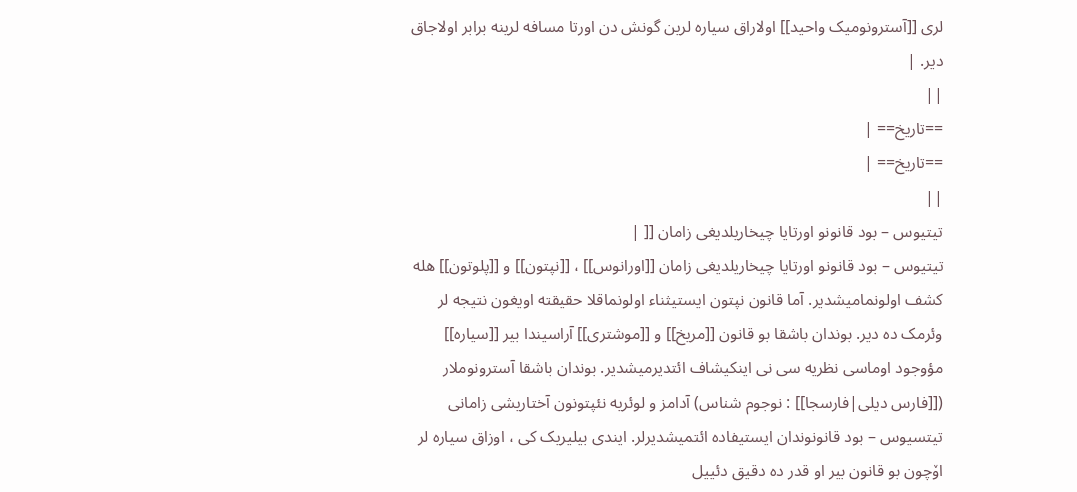لری [[آسترونومیک واحید]] اولاراق سیاره لرین گونش دن اورتا مسافه لرینه برابر اولاجاق دیر. |
||
==تاریخ== |
==تاریخ== |
||
تیتیوس – بود قانونو اورتایا چیخاریلدیغی زامان [[ |
تیتیوس – بود قانونو اورتایا چیخاریلدیغی زامان [[اورانوس]] ، [[نپتون]] و [[پلوتون]] هله کشف اولونمامیشدیر. آما قانون نپتون ایستیثناء اولونماقلا حقیقته اویغون نتیجه لر وئرمک ده دیر. بوندان باشقا بو قانون [[مریخ]] و [[موشتری]] آراسیندا بیر [[سیاره]] مؤوجود اوماسی نظریه سی نی اینکیشاف ائتدیرمیشدیر. بوندان باشقا آسترونوملار ([[فارس دیلی|فارسجا]] : نوجوم شناس) آدامز و لوئریه نئپتونون آختاریشی زامانی تیتسیوس – بود قانونوندان ایستیفاده ائتمیشدیرلر. ایندی بیلیریک کی ، اوزاق سیاره لر اۆچون بو قانون بیر او قدر ده دقیق دئییل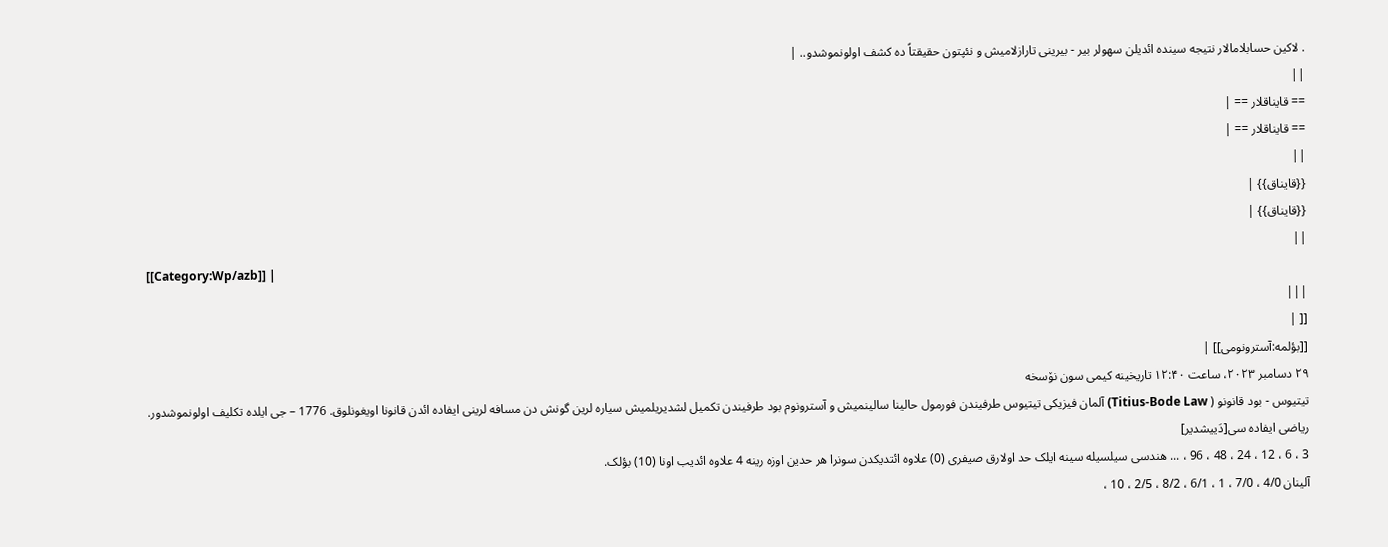. لاکین حسابلامالار نتیجه سینده ائدیلن سهولر بیر - بیرینی تارازلامیش و نئپتون حقیقتاً ده کشف اولونموشدو.. |
||
== قایناقلار == |
== قایناقلار == |
||
{{قایناق}} |
{{قایناق}} |
||
[[Category:Wp/azb]] |
|||
[[ |
[[بؤلمه:آسترونومی]] |
۲۹ دسامبر ۲۰۲۳، ساعت ۱۲:۴۰ تاریخینه کیمی سون نۆسخه
تیتیوس - بود قانونو ( Titius-Bode Law) آلمان فیزیکی تیتیوس طرفیندن فورمول حالینا سالینمیش و آسترونوم بود طرفیندن تکمیل لشدیریلمیش سیاره لرین گونش دن مسافه لرینی ایفاده ائدن قانونا اویغونلوق. 1776 – جی ایلده تکلیف اولونموشدور.
ریاضی ایفاده سی[دَییشدیر]
3 ، 6 ، 12 ، 24 ، 48 ، 96 ، ... هندسی سیلسیله سینه ایلک حد اولارق صیفری (0) علاوه ائتدیکدن سونرا هر حدین اوزه رینه 4 علاوه ائدیب اونا (10) بؤلک.
آلینان 4/0 ، 7/0 ، 1 ، 6/1 ، 8/2 ، 2/5 ، 10 ،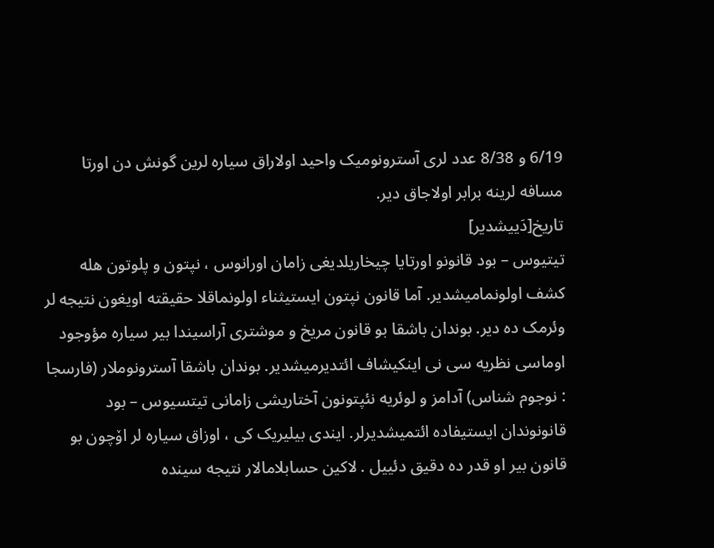6/19 و 8/38 عدد لری آسترونومیک واحید اولاراق سیاره لرین گونش دن اورتا مسافه لرینه برابر اولاجاق دیر.
تاریخ[دَییشدیر]
تیتیوس – بود قانونو اورتایا چیخاریلدیغی زامان اورانوس ، نپتون و پلوتون هله کشف اولونمامیشدیر. آما قانون نپتون ایستیثناء اولونماقلا حقیقته اویغون نتیجه لر وئرمک ده دیر. بوندان باشقا بو قانون مریخ و موشتری آراسیندا بیر سیاره مؤوجود اوماسی نظریه سی نی اینکیشاف ائتدیرمیشدیر. بوندان باشقا آسترونوملار (فارسجا : نوجوم شناس) آدامز و لوئریه نئپتونون آختاریشی زامانی تیتسیوس – بود قانونوندان ایستیفاده ائتمیشدیرلر. ایندی بیلیریک کی ، اوزاق سیاره لر اۆچون بو قانون بیر او قدر ده دقیق دئییل . لاکین حسابلامالار نتیجه سینده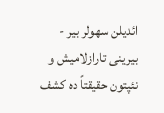ائدیلن سهولر بیر - بیرینی تارازلامیش و نئپتون حقیقتاً ده کشف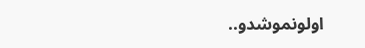اولونموشدو..